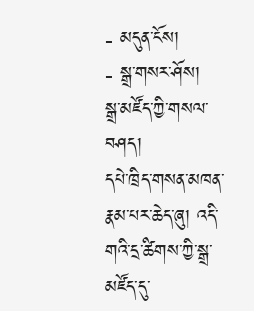- མདུན་ངོས།
- སྒྲ་གསར་ཤོས།
སྒྲ་མཛོད་ཀྱི་གསལ་བཤད།
དཔེ་ཁྲིད་གསན་མཁན་རྣམ་པར་ཆེད་ཞུ། འདི་གའི་དྲ་ཚིགས་ཀྱི་སྒྲ་མཛོད་དུ་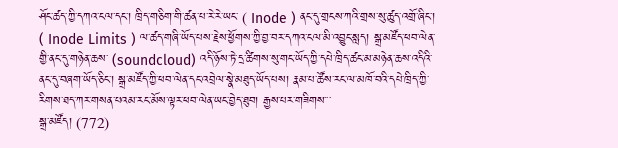ཤོང་ཚད་ཀྱི་དཀའ་ངལ་དང་། ཁྲིད་གཅིག་གི་ཚན་པ་རེ་རེ་ཡང་ ( Inode ) ནང་དུ་གྲངས་ཀའི་གྲས་སུ་ཚུད་འགྲོ་ཞིང་། ( Inode Limits ) ལ་ཚད་གཞི་ཡོད་པས་རྗེས་ཕྱོགས་ཀྱི་བྱ་བར་དཀའ་ངལ་མི་འབྱུང་སླད། སྒྲ་མཛོད་ཕབ་ལེན་གྱི་ནང་དུ་གཉེན་ཆས་ (soundcloud) འདི་ཉོས་ཏེ་དྲ་ཚིགས་སུ་གང་ཡོད་ཀྱི་དཔེ་ཁྲིད་ཚང་མ་མཉེན་ཆས་འདིའི་ནང་དུ་བཞག་ཡོད་ཅིང་། སྒྲ་མཛོད་ཀྱི་ཕབ་ལེན་དང་འབྲེལ་སྣེ་མཐུད་ཡོད་པས། རྣམ་པ་ཚོས་རང་ལ་མཁོ་བའི་དཔེ་ཁྲིད་ཀྱི་རིགས་ཐད་ཀར་གསན་པའམ་རང་མོས་ལྟར་ཕབ་ལེན་ཡང་བྱེད་ཐུབ། རྒྱས་པར་གཟིགས་་་
སྒྲ་མཛོད། (772)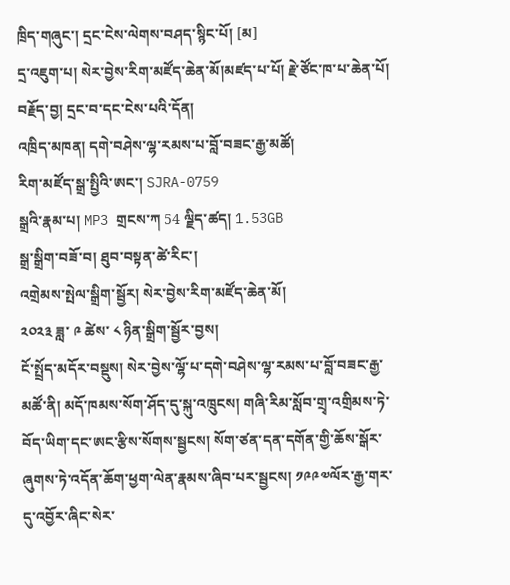ཁྲིད་གཞུང་། དྲང་ངེས་ལེགས་བཤད་སྙིང་པོ། [མ]
དྲ་འཇུག་པ། སེར་བྱེས་རིག་མཛོད་ཆེན་མོ།མཛད་པ་པོ། རྗེ་ཙོང་ཁ་པ་ཆེན་པོ།
བརྗོད་བྱ། དྲང་བ་དང་ངེས་པའི་དོན།
འཁྲིད་མཁན། དགེ་བཤེས་ལྷ་རམས་པ་བློ་བཟང་རྒྱ་མཚོ།
རིག་མཛོད་སྒྲ་སྤྱིའི་ཨང་། SJRA-0759
སྒྲའི་རྣམ་པ། MP3 གྲངས་ཀ 54 ལྗིད་ཚད། 1.53GB
སྒྲ་སྒྲིག་བཟོ་བ། ཐུབ་བསྟན་ཚེ་རིང་།
འགྲེམས་སྤེལ་སྒྲིག་སྦྱོར། སེར་བྱེས་རིག་མཛོད་ཆེན་མོ།
༢༠༢༣ ཟླ་ ༩ ཚེས་ ༨ ཉིན་སྒྲིག་སྦྱོར་བྱས།
ངོ་སྤྲོད་མདོར་བསྡུས། སེར་བྱེས་ལྷོ་པ་དགེ་བཤེས་ལྷ་རམས་པ་བློ་བཟང་རྒྱ་མཚོ་ནི། མདོ་ཁམས་སོག་ཤོད་དུ་སྐུ་འཁྲུངས། གཞི་རིམ་སློབ་གྲྭ་འགྲིམས་ཏེ་བོད་ཡིག་དང་ཨང་རྩིས་སོགས་སྦྱངས། སོག་ཙན་དན་དགོན་གྱི་ཆོས་སྒོར་ཞུགས་ཏེ་འདོན་ཆོག་ཕྱག་ལེན་རྣམས་ཞིབ་པར་སྦྱངས། ༡༩༩༧ལོར་རྒྱ་གར་དུ་འབྱོར་ཞིང་སེར་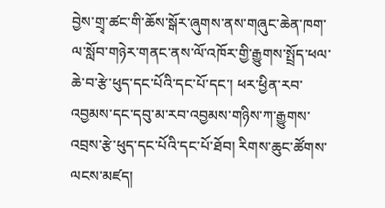བྱེས་གྲྭ་ཚང་གི་ཆོས་སྒོར་ཞུགས་ནས་གཞུང་ཆེན་ཁག་ལ་སློབ་གཉེར་གནང་ནས་ལོ་འཁོར་གྱི་རྒྱུགས་སྤྲོད་ཕལ་ཆེ་བ་རྩེ་ཕུད་དང་པོའི་དང་པོ་དང་། ཕར་ཕྱིན་རབ་འབྱམས་དང་དབུ་མ་རབ་འབྱམས་གཉིས་ཀ་རྒྱུགས་འབྲས་རྩེ་ཕུད་དང་པོའི་དང་པོ་ཐོབ། རིགས་ཆུང་ཚོགས་ལངས་མཛད།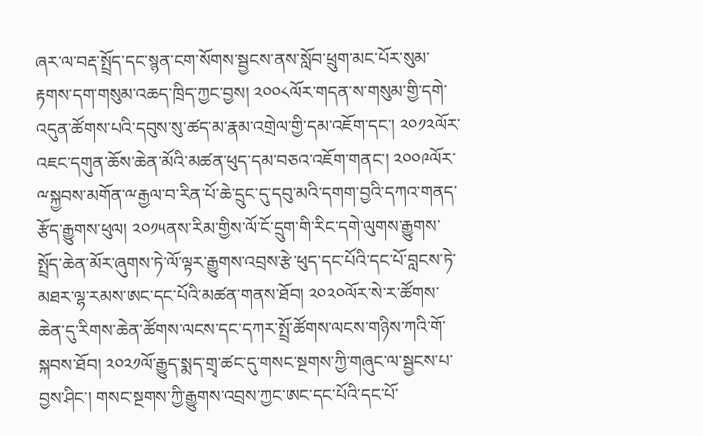ཞར་ལ་བརྡ་སྤྲོད་དང་སྙན་ངག་སོགས་སྦྱངས་ནས་སློབ་ཕྲུག་མང་པོར་སུམ་རྟགས་དག་གསུམ་འཆད་ཁྲིད་ཀྱང་བྱས། ༢༠༠༨ལོར་གདན་ས་གསུམ་གྱི་དགེ་འདུན་ཚོགས་པའི་དབུས་སུ་ཚད་མ་རྣམ་འགྲེལ་གྱི་དམ་འཇོག་དང་། ༢༠༡༢ལོར་འཇང་དགུན་ཆོས་ཆེན་མོའི་མཚན་ཕུད་དམ་བཅའ་འཇོག་གནང་། ༢༠༠༩ལོར་ྋསྐྱབས་མགོན་ྋརྒྱལ་བ་རིན་པོ་ཆེ་དྲུང་དུ་དབུ་མའི་དགག་བྱའི་དཀའ་གནད་རྩོད་རྒྱུགས་ཕུལ། ༢༠༡༥ནས་རིམ་གྱིས་ལོ་ངོ་དྲུག་གི་རིང་དགེ་ལུགས་རྒྱུགས་སྤྲོད་ཆེན་མོར་ཞུགས་ཏེ་ལོ་ལྟར་རྒྱུགས་འབྲས་རྩེ་ཕུད་དང་པོའི་དང་པོ་བླངས་ཏེ་མཐར་ལྷ་རམས་ཨང་དང་པོའི་མཚན་གནས་ཐོབ། ༢༠༢༠ལོར་སེ་ར་ཚོགས་ཆེན་དུ་རིགས་ཆེན་ཚོགས་ལངས་དང་དཀར་སྤྲོ་ཚོགས་ལངས་གཉིས་ཀའི་གོ་སྐབས་ཐོབ། ༢༠༢༡ལོ་རྒྱུད་སྨད་གྲྭ་ཚང་དུ་གསང་སྔགས་ཀྱི་གཞུང་ལ་སྦྱངས་པ་བྱས་ཤིང་། གསང་སྔགས་ཀྱི་རྒྱུགས་འབྲས་ཀྱང་ཨང་དང་པོའི་དང་པོ་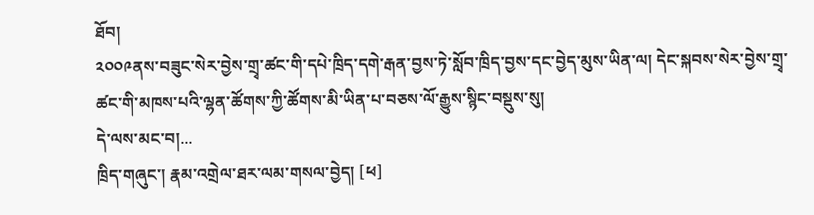ཐོབ།
༢༠༠༩ནས་བཟུང་སེར་བྱེས་གྲྭ་ཚང་གི་དཔེ་ཁྲིད་དགེ་རྒན་བྱས་ཏེ་སློབ་ཁྲིད་བྱས་དང་བྱེད་མུས་ཡིན་ལ། དེང་སྐབས་སེར་བྱེས་གྲྭ་ཚང་གི་མཁས་པའི་ལྷན་ཚོགས་ཀྱི་ཚོགས་མི་ཡིན་པ་བཅས་ལོ་རྒྱུས་སྙིང་བསྡུས་སུ།
དེ་ལས་མང་བ།...
ཁྲིད་གཞུང་། རྣམ་འགྲེལ་ཐར་ལམ་གསལ་བྱེད། [ཕ]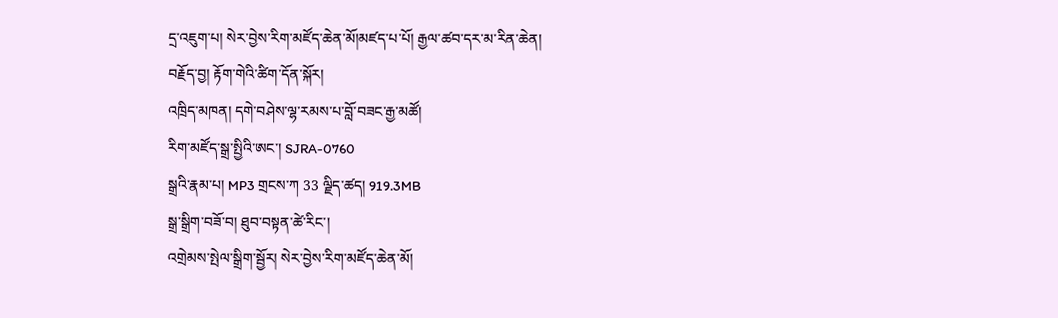དྲ་འཇུག་པ། སེར་བྱེས་རིག་མཛོད་ཆེན་མོ།མཛད་པ་པོ། རྒྱལ་ཚབ་དར་མ་རིན་ཆེན།
བརྗོད་བྱ། རྟོག་གེའི་ཚིག་དོན་སྐོར།
འཁྲིད་མཁན། དགེ་བཤེས་ལྷ་རམས་པ་བློ་བཟང་རྒྱ་མཚོ།
རིག་མཛོད་སྒྲ་སྤྱིའི་ཨང་། SJRA-0760
སྒྲའི་རྣམ་པ། MP3 གྲངས་ཀ 33 ལྗིད་ཚད། 919.3MB
སྒྲ་སྒྲིག་བཟོ་བ། ཐུབ་བསྟན་ཚེ་རིང་།
འགྲེམས་སྤེལ་སྒྲིག་སྦྱོར། སེར་བྱེས་རིག་མཛོད་ཆེན་མོ།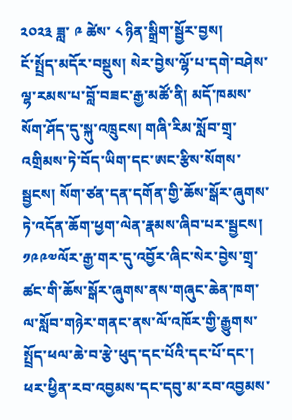༢༠༢༣ ཟླ་ ༩ ཚེས་ ༨ ཉིན་སྒྲིག་སྦྱོར་བྱས།
ངོ་སྤྲོད་མདོར་བསྡུས། སེར་བྱེས་ལྷོ་པ་དགེ་བཤེས་ལྷ་རམས་པ་བློ་བཟང་རྒྱ་མཚོ་ནི། མདོ་ཁམས་སོག་ཤོད་དུ་སྐུ་འཁྲུངས། གཞི་རིམ་སློབ་གྲྭ་འགྲིམས་ཏེ་བོད་ཡིག་དང་ཨང་རྩིས་སོགས་སྦྱངས། སོག་ཙན་དན་དགོན་གྱི་ཆོས་སྒོར་ཞུགས་ཏེ་འདོན་ཆོག་ཕྱག་ལེན་རྣམས་ཞིབ་པར་སྦྱངས། ༡༩༩༧ལོར་རྒྱ་གར་དུ་འབྱོར་ཞིང་སེར་བྱེས་གྲྭ་ཚང་གི་ཆོས་སྒོར་ཞུགས་ནས་གཞུང་ཆེན་ཁག་ལ་སློབ་གཉེར་གནང་ནས་ལོ་འཁོར་གྱི་རྒྱུགས་སྤྲོད་ཕལ་ཆེ་བ་རྩེ་ཕུད་དང་པོའི་དང་པོ་དང་། ཕར་ཕྱིན་རབ་འབྱམས་དང་དབུ་མ་རབ་འབྱམས་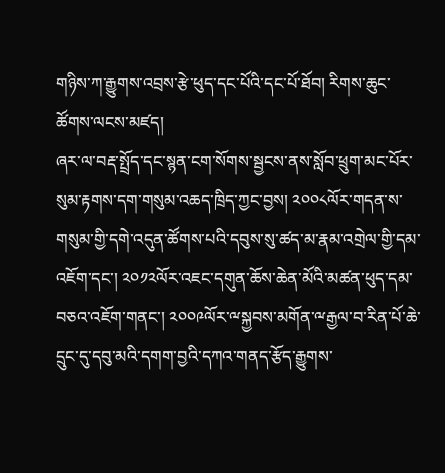གཉིས་ཀ་རྒྱུགས་འབྲས་རྩེ་ཕུད་དང་པོའི་དང་པོ་ཐོབ། རིགས་ཆུང་ཚོགས་ལངས་མཛད།
ཞར་ལ་བརྡ་སྤྲོད་དང་སྙན་ངག་སོགས་སྦྱངས་ནས་སློབ་ཕྲུག་མང་པོར་སུམ་རྟགས་དག་གསུམ་འཆད་ཁྲིད་ཀྱང་བྱས། ༢༠༠༨ལོར་གདན་ས་གསུམ་གྱི་དགེ་འདུན་ཚོགས་པའི་དབུས་སུ་ཚད་མ་རྣམ་འགྲེལ་གྱི་དམ་འཇོག་དང་། ༢༠༡༢ལོར་འཇང་དགུན་ཆོས་ཆེན་མོའི་མཚན་ཕུད་དམ་བཅའ་འཇོག་གནང་། ༢༠༠༩ལོར་ྋསྐྱབས་མགོན་ྋརྒྱལ་བ་རིན་པོ་ཆེ་དྲུང་དུ་དབུ་མའི་དགག་བྱའི་དཀའ་གནད་རྩོད་རྒྱུགས་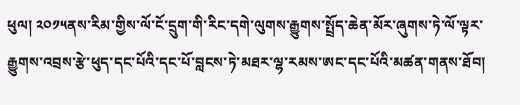ཕུལ། ༢༠༡༥ནས་རིམ་གྱིས་ལོ་ངོ་དྲུག་གི་རིང་དགེ་ལུགས་རྒྱུགས་སྤྲོད་ཆེན་མོར་ཞུགས་ཏེ་ལོ་ལྟར་རྒྱུགས་འབྲས་རྩེ་ཕུད་དང་པོའི་དང་པོ་བླངས་ཏེ་མཐར་ལྷ་རམས་ཨང་དང་པོའི་མཚན་གནས་ཐོབ།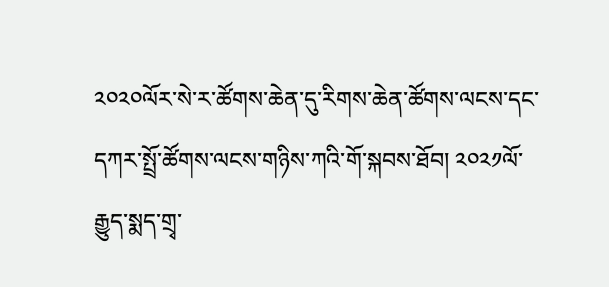༢༠༢༠ལོར་སེ་ར་ཚོགས་ཆེན་དུ་རིགས་ཆེན་ཚོགས་ལངས་དང་དཀར་སྤྲོ་ཚོགས་ལངས་གཉིས་ཀའི་གོ་སྐབས་ཐོབ། ༢༠༢༡ལོ་རྒྱུད་སྨད་གྲྭ་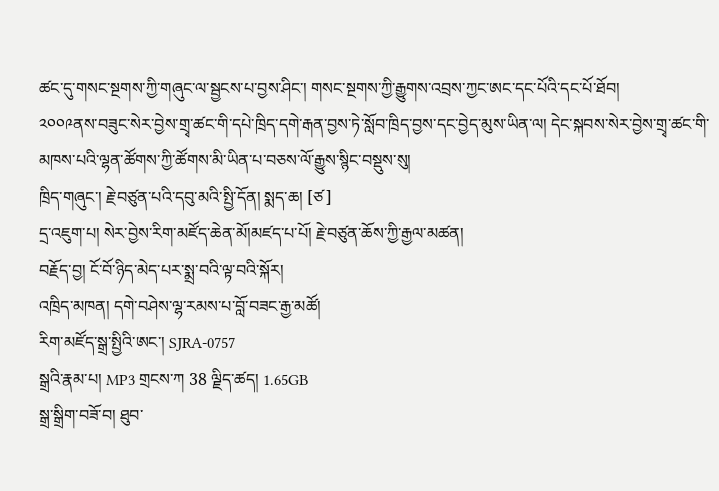ཚང་དུ་གསང་སྔགས་ཀྱི་གཞུང་ལ་སྦྱངས་པ་བྱས་ཤིང་། གསང་སྔགས་ཀྱི་རྒྱུགས་འབྲས་ཀྱང་ཨང་དང་པོའི་དང་པོ་ཐོབ།
༢༠༠༩ནས་བཟུང་སེར་བྱེས་གྲྭ་ཚང་གི་དཔེ་ཁྲིད་དགེ་རྒན་བྱས་ཏེ་སློབ་ཁྲིད་བྱས་དང་བྱེད་མུས་ཡིན་ལ། དེང་སྐབས་སེར་བྱེས་གྲྭ་ཚང་གི་མཁས་པའི་ལྷན་ཚོགས་ཀྱི་ཚོགས་མི་ཡིན་པ་བཅས་ལོ་རྒྱུས་སྙིང་བསྡུས་སུ།
ཁྲིད་གཞུང་། རྗེ་བཙུན་པའི་དབུ་མའི་སྤྱི་དོན། སྨད་ཆ། [ཙ]
དྲ་འཇུག་པ། སེར་བྱེས་རིག་མཛོད་ཆེན་མོ།མཛད་པ་པོ། རྗེ་བཙུན་ཆོས་ཀྱི་རྒྱལ་མཚན།
བརྗོད་བྱ། ངོ་བོ་ཉིད་མེད་པར་སྨྲ་བའི་ལྟ་བའི་སྐོར།
འཁྲིད་མཁན། དགེ་བཤེས་ལྷ་རམས་པ་བློ་བཟང་རྒྱ་མཚོ།
རིག་མཛོད་སྒྲ་སྤྱིའི་ཨང་། SJRA-0757
སྒྲའི་རྣམ་པ། MP3 གྲངས་ཀ 38 ལྗིད་ཚད། 1.65GB
སྒྲ་སྒྲིག་བཟོ་བ། ཐུབ་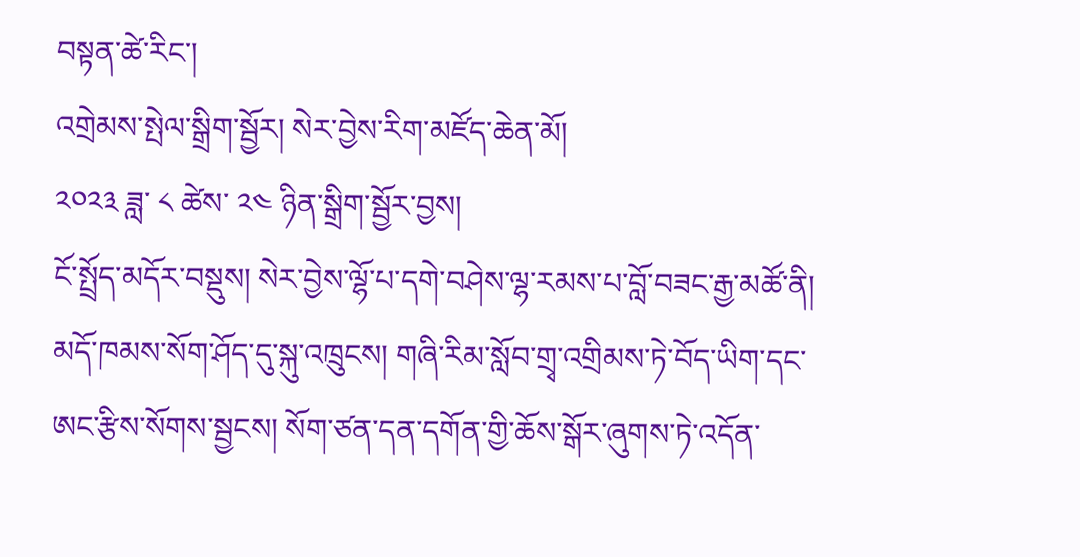བསྟན་ཚེ་རིང་།
འགྲེམས་སྤེལ་སྒྲིག་སྦྱོར། སེར་བྱེས་རིག་མཛོད་ཆེན་མོ།
༢༠༢༣ ཟླ་ ༨ ཚེས་ ༢༤ ཉིན་སྒྲིག་སྦྱོར་བྱས།
ངོ་སྤྲོད་མདོར་བསྡུས། སེར་བྱེས་ལྷོ་པ་དགེ་བཤེས་ལྷ་རམས་པ་བློ་བཟང་རྒྱ་མཚོ་ནི། མདོ་ཁམས་སོག་ཤོད་དུ་སྐུ་འཁྲུངས། གཞི་རིམ་སློབ་གྲྭ་འགྲིམས་ཏེ་བོད་ཡིག་དང་ཨང་རྩིས་སོགས་སྦྱངས། སོག་ཙན་དན་དགོན་གྱི་ཆོས་སྒོར་ཞུགས་ཏེ་འདོན་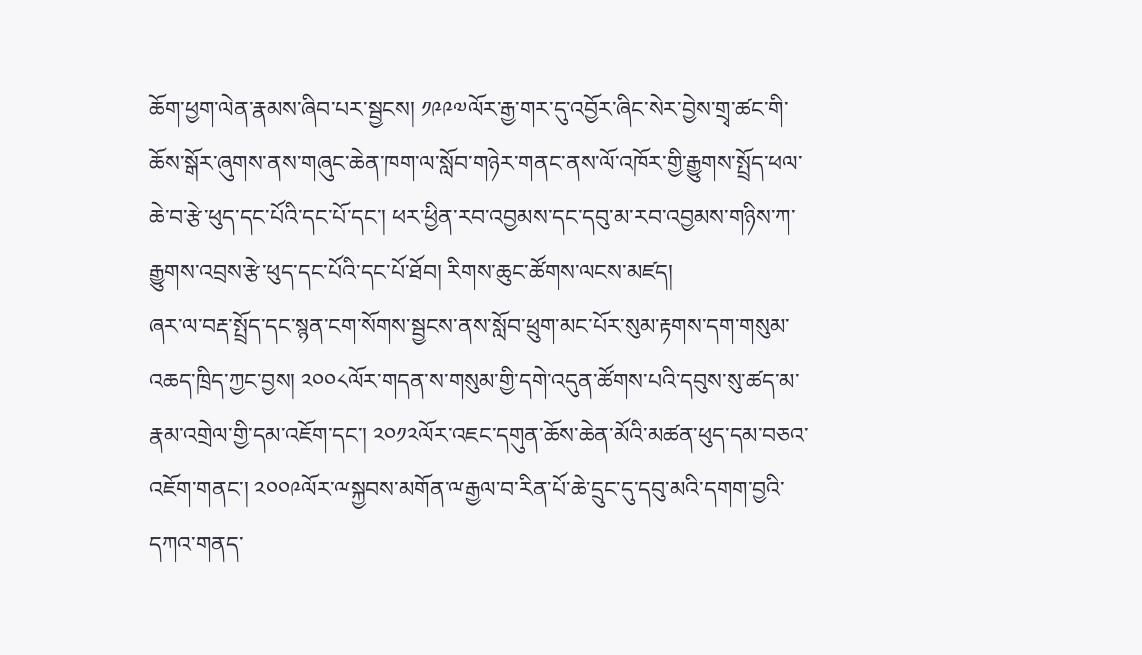ཆོག་ཕྱག་ལེན་རྣམས་ཞིབ་པར་སྦྱངས། ༡༩༩༧ལོར་རྒྱ་གར་དུ་འབྱོར་ཞིང་སེར་བྱེས་གྲྭ་ཚང་གི་ཆོས་སྒོར་ཞུགས་ནས་གཞུང་ཆེན་ཁག་ལ་སློབ་གཉེར་གནང་ནས་ལོ་འཁོར་གྱི་རྒྱུགས་སྤྲོད་ཕལ་ཆེ་བ་རྩེ་ཕུད་དང་པོའི་དང་པོ་དང་། ཕར་ཕྱིན་རབ་འབྱམས་དང་དབུ་མ་རབ་འབྱམས་གཉིས་ཀ་རྒྱུགས་འབྲས་རྩེ་ཕུད་དང་པོའི་དང་པོ་ཐོབ། རིགས་ཆུང་ཚོགས་ལངས་མཛད།
ཞར་ལ་བརྡ་སྤྲོད་དང་སྙན་ངག་སོགས་སྦྱངས་ནས་སློབ་ཕྲུག་མང་པོར་སུམ་རྟགས་དག་གསུམ་འཆད་ཁྲིད་ཀྱང་བྱས། ༢༠༠༨ལོར་གདན་ས་གསུམ་གྱི་དགེ་འདུན་ཚོགས་པའི་དབུས་སུ་ཚད་མ་རྣམ་འགྲེལ་གྱི་དམ་འཇོག་དང་། ༢༠༡༢ལོར་འཇང་དགུན་ཆོས་ཆེན་མོའི་མཚན་ཕུད་དམ་བཅའ་འཇོག་གནང་། ༢༠༠༩ལོར་ྋསྐྱབས་མགོན་ྋརྒྱལ་བ་རིན་པོ་ཆེ་དྲུང་དུ་དབུ་མའི་དགག་བྱའི་དཀའ་གནད་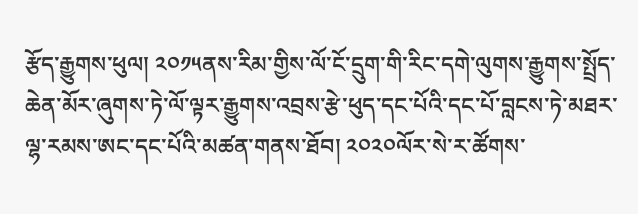རྩོད་རྒྱུགས་ཕུལ། ༢༠༡༥ནས་རིམ་གྱིས་ལོ་ངོ་དྲུག་གི་རིང་དགེ་ལུགས་རྒྱུགས་སྤྲོད་ཆེན་མོར་ཞུགས་ཏེ་ལོ་ལྟར་རྒྱུགས་འབྲས་རྩེ་ཕུད་དང་པོའི་དང་པོ་བླངས་ཏེ་མཐར་ལྷ་རམས་ཨང་དང་པོའི་མཚན་གནས་ཐོབ། ༢༠༢༠ལོར་སེ་ར་ཚོགས་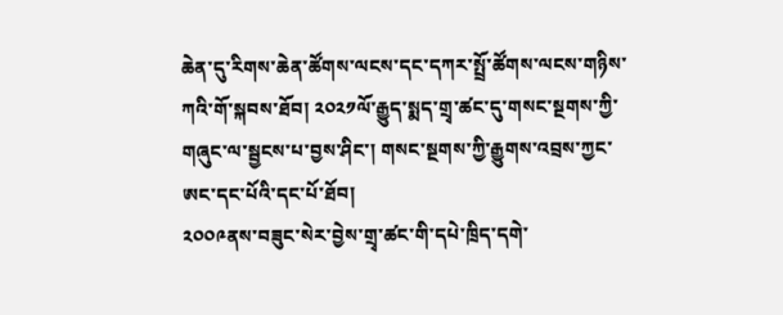ཆེན་དུ་རིགས་ཆེན་ཚོགས་ལངས་དང་དཀར་སྤྲོ་ཚོགས་ལངས་གཉིས་ཀའི་གོ་སྐབས་ཐོབ། ༢༠༢༡ལོ་རྒྱུད་སྨད་གྲྭ་ཚང་དུ་གསང་སྔགས་ཀྱི་གཞུང་ལ་སྦྱངས་པ་བྱས་ཤིང་། གསང་སྔགས་ཀྱི་རྒྱུགས་འབྲས་ཀྱང་ཨང་དང་པོའི་དང་པོ་ཐོབ།
༢༠༠༩ནས་བཟུང་སེར་བྱེས་གྲྭ་ཚང་གི་དཔེ་ཁྲིད་དགེ་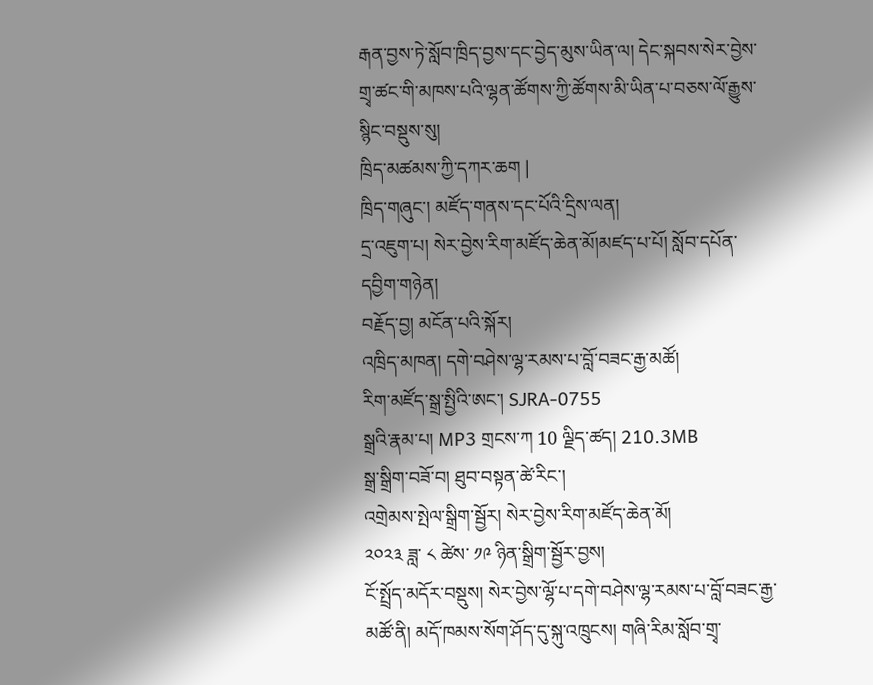རྒན་བྱས་ཏེ་སློབ་ཁྲིད་བྱས་དང་བྱེད་མུས་ཡིན་ལ། དེང་སྐབས་སེར་བྱེས་གྲྭ་ཚང་གི་མཁས་པའི་ལྷན་ཚོགས་ཀྱི་ཚོགས་མི་ཡིན་པ་བཅས་ལོ་རྒྱུས་སྙིང་བསྡུས་སུ།
ཁྲིད་མཚམས་ཀྱི་དཀར་ཆག |
ཁྲིད་གཞུང་། མཛོད་གནས་དང་པོའི་དྲིས་ལན།
དྲ་འཇུག་པ། སེར་བྱེས་རིག་མཛོད་ཆེན་མོ།མཛད་པ་པོ། སློབ་དཔོན་དབྱིག་གཉེན།
བརྗོད་བྱ། མངོན་པའི་སྐོར།
འཁྲིད་མཁན། དགེ་བཤེས་ལྷ་རམས་པ་བློ་བཟང་རྒྱ་མཚོ།
རིག་མཛོད་སྒྲ་སྤྱིའི་ཨང་། SJRA-0755
སྒྲའི་རྣམ་པ། MP3 གྲངས་ཀ 10 ལྗིད་ཚད། 210.3MB
སྒྲ་སྒྲིག་བཟོ་བ། ཐུབ་བསྟན་ཚེ་རིང་།
འགྲེམས་སྤེལ་སྒྲིག་སྦྱོར། སེར་བྱེས་རིག་མཛོད་ཆེན་མོ།
༢༠༢༣ ཟླ་ ༨ ཚེས་ ༡༩ ཉིན་སྒྲིག་སྦྱོར་བྱས།
ངོ་སྤྲོད་མདོར་བསྡུས། སེར་བྱེས་ལྷོ་པ་དགེ་བཤེས་ལྷ་རམས་པ་བློ་བཟང་རྒྱ་མཚོ་ནི། མདོ་ཁམས་སོག་ཤོད་དུ་སྐུ་འཁྲུངས། གཞི་རིམ་སློབ་གྲྭ་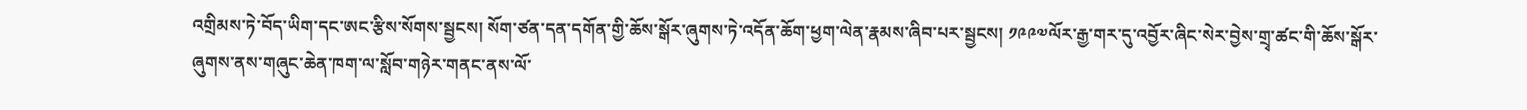འགྲིམས་ཏེ་བོད་ཡིག་དང་ཨང་རྩིས་སོགས་སྦྱངས། སོག་ཙན་དན་དགོན་གྱི་ཆོས་སྒོར་ཞུགས་ཏེ་འདོན་ཆོག་ཕྱག་ལེན་རྣམས་ཞིབ་པར་སྦྱངས། ༡༩༩༧ལོར་རྒྱ་གར་དུ་འབྱོར་ཞིང་སེར་བྱེས་གྲྭ་ཚང་གི་ཆོས་སྒོར་ཞུགས་ནས་གཞུང་ཆེན་ཁག་ལ་སློབ་གཉེར་གནང་ནས་ལོ་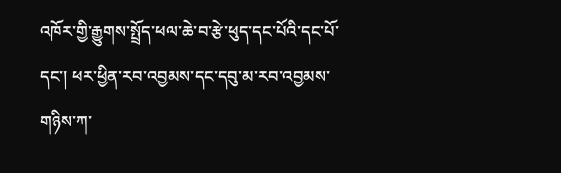འཁོར་གྱི་རྒྱུགས་སྤྲོད་ཕལ་ཆེ་བ་རྩེ་ཕུད་དང་པོའི་དང་པོ་དང་། ཕར་ཕྱིན་རབ་འབྱམས་དང་དབུ་མ་རབ་འབྱམས་གཉིས་ཀ་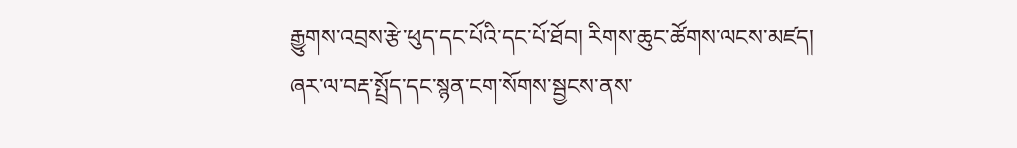རྒྱུགས་འབྲས་རྩེ་ཕུད་དང་པོའི་དང་པོ་ཐོབ། རིགས་ཆུང་ཚོགས་ལངས་མཛད།
ཞར་ལ་བརྡ་སྤྲོད་དང་སྙན་ངག་སོགས་སྦྱངས་ནས་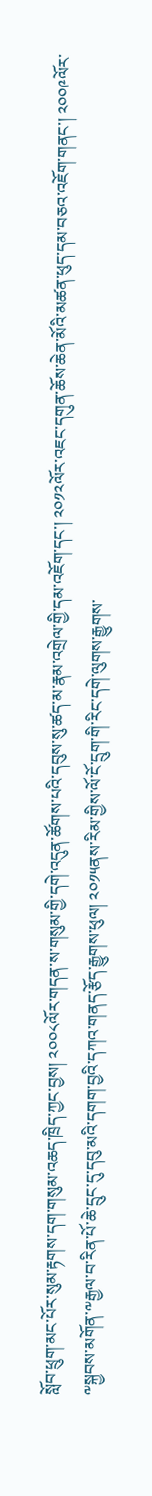སློབ་ཕྲུག་མང་པོར་སུམ་རྟགས་དག་གསུམ་འཆད་ཁྲིད་ཀྱང་བྱས། ༢༠༠༨ལོར་གདན་ས་གསུམ་གྱི་དགེ་འདུན་ཚོགས་པའི་དབུས་སུ་ཚད་མ་རྣམ་འགྲེལ་གྱི་དམ་འཇོག་དང་། ༢༠༡༢ལོར་འཇང་དགུན་ཆོས་ཆེན་མོའི་མཚན་ཕུད་དམ་བཅའ་འཇོག་གནང་། ༢༠༠༩ལོར་༸སྐྱབས་མགོན་༸རྒྱལ་བ་རིན་པོ་ཆེ་དྲུང་དུ་དབུ་མའི་དགག་བྱའི་དཀའ་གནད་རྩོད་རྒྱུགས་ཕུལ། ༢༠༡༥ནས་རིམ་གྱིས་ལོ་ངོ་དྲུག་གི་རིང་དགེ་ལུགས་རྒྱུགས་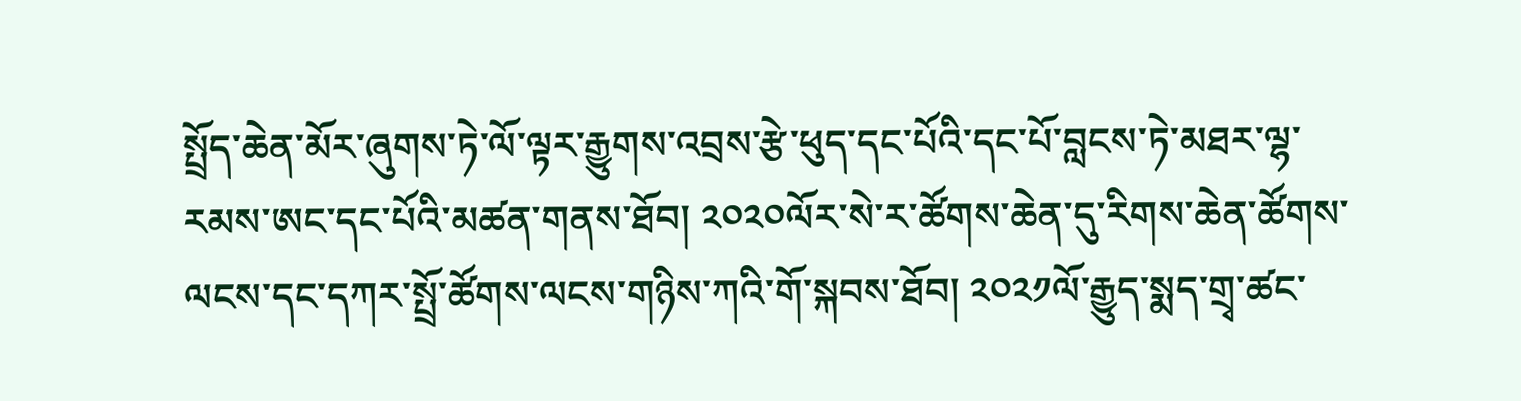སྤྲོད་ཆེན་མོར་ཞུགས་ཏེ་ལོ་ལྟར་རྒྱུགས་འབྲས་རྩེ་ཕུད་དང་པོའི་དང་པོ་བླངས་ཏེ་མཐར་ལྷ་རམས་ཨང་དང་པོའི་མཚན་གནས་ཐོབ། ༢༠༢༠ལོར་སེ་ར་ཚོགས་ཆེན་དུ་རིགས་ཆེན་ཚོགས་ལངས་དང་དཀར་སྤྲོ་ཚོགས་ལངས་གཉིས་ཀའི་གོ་སྐབས་ཐོབ། ༢༠༢༡ལོ་རྒྱུད་སྨད་གྲྭ་ཚང་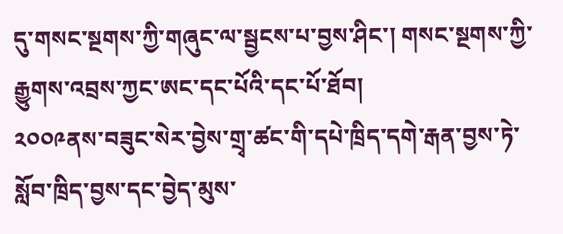དུ་གསང་སྔགས་ཀྱི་གཞུང་ལ་སྦྱངས་པ་བྱས་ཤིང་། གསང་སྔགས་ཀྱི་རྒྱུགས་འབྲས་ཀྱང་ཨང་དང་པོའི་དང་པོ་ཐོབ།
༢༠༠༩ནས་བཟུང་སེར་བྱེས་གྲྭ་ཚང་གི་དཔེ་ཁྲིད་དགེ་རྒན་བྱས་ཏེ་སློབ་ཁྲིད་བྱས་དང་བྱེད་མུས་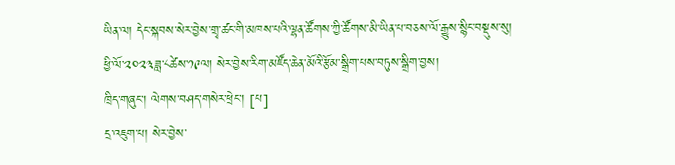ཡིན་ལ། དེང་སྐབས་སེར་བྱེས་གྲྭ་ཚང་གི་མཁས་པའི་ལྷན་ཚོགས་ཀྱི་ཚོགས་མི་ཡིན་པ་བཅས་ལོ་རྒྱུས་སྙིང་བསྡུས་སུ།
ཕྱི་ལོ་༢༠༢༣ཟླ་༨ཚེས་༡༩ལ། སེར་བྱེས་རིག་མཛོད་ཆེན་མོའི་རྩོམ་སྒྲིག་པས་བཏུས་སྒྲིག་བྱས།
ཁྲིད་གཞུང་། ལེགས་བཤད་གསེར་ཕྲེང་། [པ]
དྲ་འཇུག་པ། སེར་བྱེས་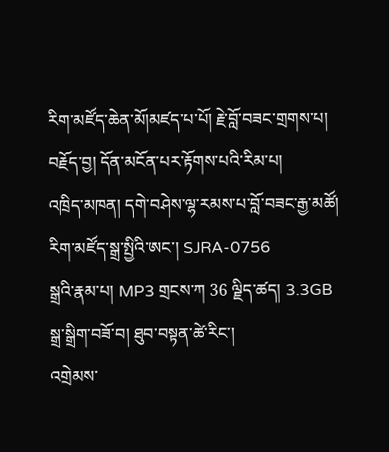རིག་མཛོད་ཆེན་མོ།མཛད་པ་པོ། རྗེ་བློ་བཟང་གྲགས་པ།
བརྗོད་བྱ། དོན་མངོན་པར་རྟོགས་པའི་རིམ་པ།
འཁྲིད་མཁན། དགེ་བཤེས་ལྷ་རམས་པ་བློ་བཟང་རྒྱ་མཚོ།
རིག་མཛོད་སྒྲ་སྤྱིའི་ཨང་། SJRA-0756
སྒྲའི་རྣམ་པ། MP3 གྲངས་ཀ 36 ལྗིད་ཚད། 3.3GB
སྒྲ་སྒྲིག་བཟོ་བ། ཐུབ་བསྟན་ཚེ་རིང་།
འགྲེམས་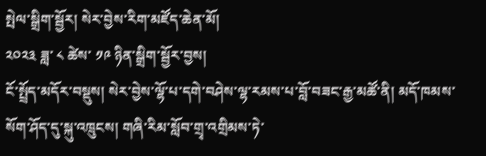སྤེལ་སྒྲིག་སྦྱོར། སེར་བྱེས་རིག་མཛོད་ཆེན་མོ།
༢༠༢༣ ཟླ་ ༨ ཚེས་ ༡༩ ཉིན་སྒྲིག་སྦྱོར་བྱས།
ངོ་སྤྲོད་མདོར་བསྡུས། སེར་བྱེས་ལྷོ་པ་དགེ་བཤེས་ལྷ་རམས་པ་བློ་བཟང་རྒྱ་མཚོ་ནི། མདོ་ཁམས་སོག་ཤོད་དུ་སྐུ་འཁྲུངས། གཞི་རིམ་སློབ་གྲྭ་འགྲིམས་ཏེ་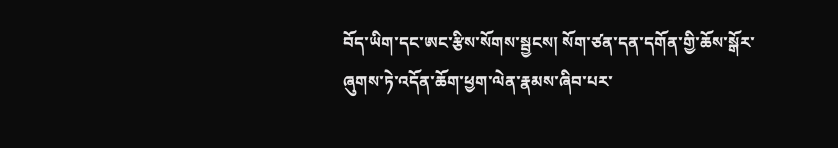བོད་ཡིག་དང་ཨང་རྩིས་སོགས་སྦྱངས། སོག་ཙན་དན་དགོན་གྱི་ཆོས་སྒོར་ཞུགས་ཏེ་འདོན་ཆོག་ཕྱག་ལེན་རྣམས་ཞིབ་པར་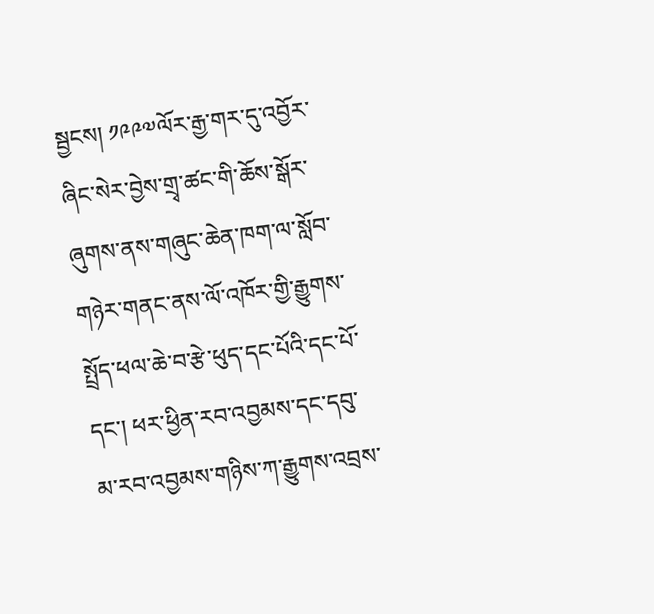སྦྱངས། ༡༩༩༧ལོར་རྒྱ་གར་དུ་འབྱོར་ཞིང་སེར་བྱེས་གྲྭ་ཚང་གི་ཆོས་སྒོར་ཞུགས་ནས་གཞུང་ཆེན་ཁག་ལ་སློབ་གཉེར་གནང་ནས་ལོ་འཁོར་གྱི་རྒྱུགས་སྤྲོད་ཕལ་ཆེ་བ་རྩེ་ཕུད་དང་པོའི་དང་པོ་དང་། ཕར་ཕྱིན་རབ་འབྱམས་དང་དབུ་མ་རབ་འབྱམས་གཉིས་ཀ་རྒྱུགས་འབྲས་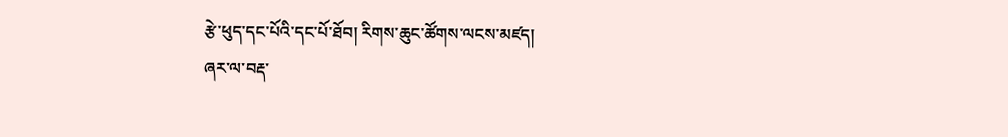རྩེ་ཕུད་དང་པོའི་དང་པོ་ཐོབ། རིགས་ཆུང་ཚོགས་ལངས་མཛད།
ཞར་ལ་བརྡ་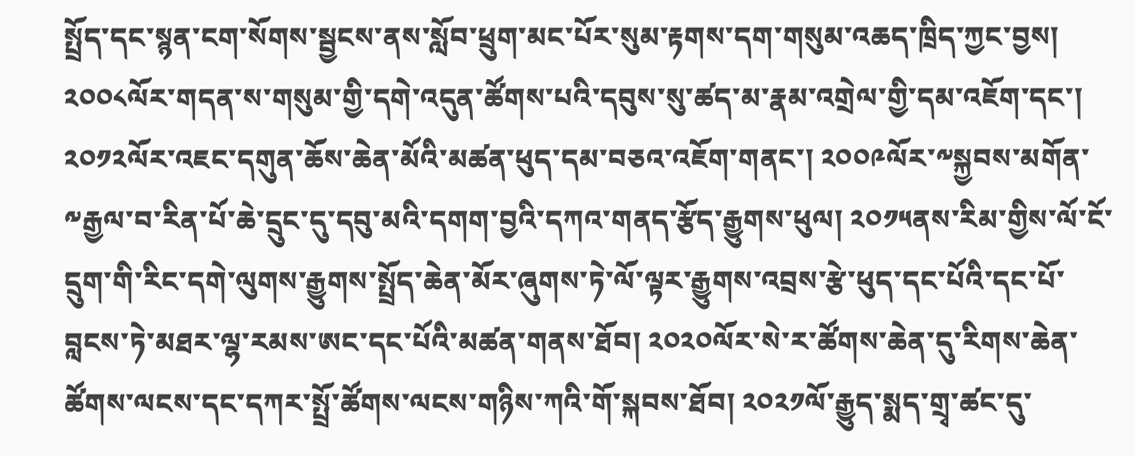སྤྲོད་དང་སྙན་ངག་སོགས་སྦྱངས་ནས་སློབ་ཕྲུག་མང་པོར་སུམ་རྟགས་དག་གསུམ་འཆད་ཁྲིད་ཀྱང་བྱས། ༢༠༠༨ལོར་གདན་ས་གསུམ་གྱི་དགེ་འདུན་ཚོགས་པའི་དབུས་སུ་ཚད་མ་རྣམ་འགྲེལ་གྱི་དམ་འཇོག་དང་། ༢༠༡༢ལོར་འཇང་དགུན་ཆོས་ཆེན་མོའི་མཚན་ཕུད་དམ་བཅའ་འཇོག་གནང་། ༢༠༠༩ལོར་༸སྐྱབས་མགོན་༸རྒྱལ་བ་རིན་པོ་ཆེ་དྲུང་དུ་དབུ་མའི་དགག་བྱའི་དཀའ་གནད་རྩོད་རྒྱུགས་ཕུལ། ༢༠༡༥ནས་རིམ་གྱིས་ལོ་ངོ་དྲུག་གི་རིང་དགེ་ལུགས་རྒྱུགས་སྤྲོད་ཆེན་མོར་ཞུགས་ཏེ་ལོ་ལྟར་རྒྱུགས་འབྲས་རྩེ་ཕུད་དང་པོའི་དང་པོ་བླངས་ཏེ་མཐར་ལྷ་རམས་ཨང་དང་པོའི་མཚན་གནས་ཐོབ། ༢༠༢༠ལོར་སེ་ར་ཚོགས་ཆེན་དུ་རིགས་ཆེན་ཚོགས་ལངས་དང་དཀར་སྤྲོ་ཚོགས་ལངས་གཉིས་ཀའི་གོ་སྐབས་ཐོབ། ༢༠༢༡ལོ་རྒྱུད་སྨད་གྲྭ་ཚང་དུ་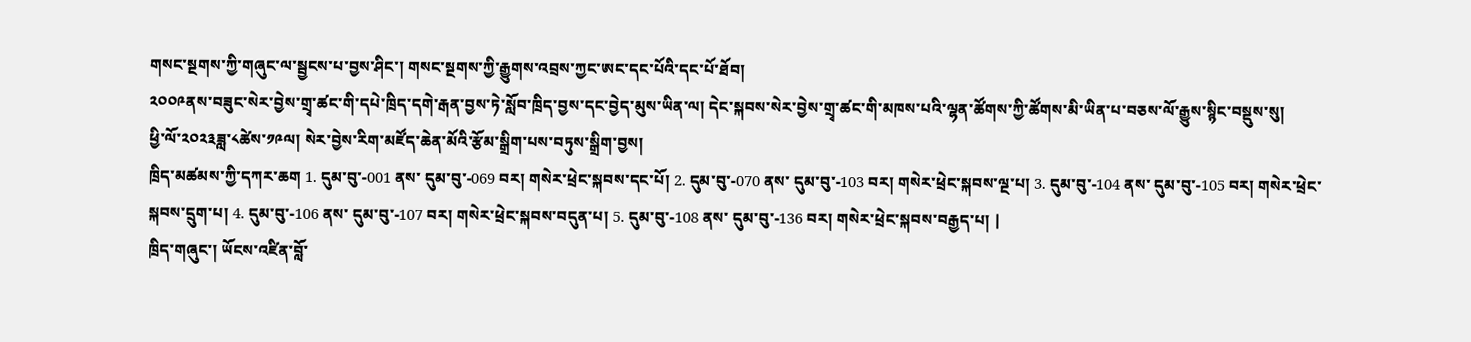གསང་སྔགས་ཀྱི་གཞུང་ལ་སྦྱངས་པ་བྱས་ཤིང་། གསང་སྔགས་ཀྱི་རྒྱུགས་འབྲས་ཀྱང་ཨང་དང་པོའི་དང་པོ་ཐོབ།
༢༠༠༩ནས་བཟུང་སེར་བྱེས་གྲྭ་ཚང་གི་དཔེ་ཁྲིད་དགེ་རྒན་བྱས་ཏེ་སློབ་ཁྲིད་བྱས་དང་བྱེད་མུས་ཡིན་ལ། དེང་སྐབས་སེར་བྱེས་གྲྭ་ཚང་གི་མཁས་པའི་ལྷན་ཚོགས་ཀྱི་ཚོགས་མི་ཡིན་པ་བཅས་ལོ་རྒྱུས་སྙིང་བསྡུས་སུ།
ཕྱི་ལོ་༢༠༢༣ཟླ་༨ཚེས་༡༩ལ། སེར་བྱེས་རིག་མཛོད་ཆེན་མོའི་རྩོམ་སྒྲིག་པས་བཏུས་སྒྲིག་བྱས།
ཁྲིད་མཚམས་ཀྱི་དཀར་ཆག 1. དུམ་བུ་-001 ནས་ དུམ་བུ་-069 བར། གསེར་ཕྲེང་སྐབས་དང་པོ། 2. དུམ་བུ་-070 ནས་ དུམ་བུ་-103 བར། གསེར་ཕྲེང་སྐབས་ལྔ་པ། 3. དུམ་བུ་-104 ནས་ དུམ་བུ་-105 བར། གསེར་ཕྲེང་སྐབས་དྲུག་པ། 4. དུམ་བུ་-106 ནས་ དུམ་བུ་-107 བར། གསེར་ཕྲེང་སྐབས་བདུན་པ། 5. དུམ་བུ་-108 ནས་ དུམ་བུ་-136 བར། གསེར་ཕྲེང་སྐབས་བརྒྱད་པ། |
ཁྲིད་གཞུང་། ཡོངས་འཛིན་བློ་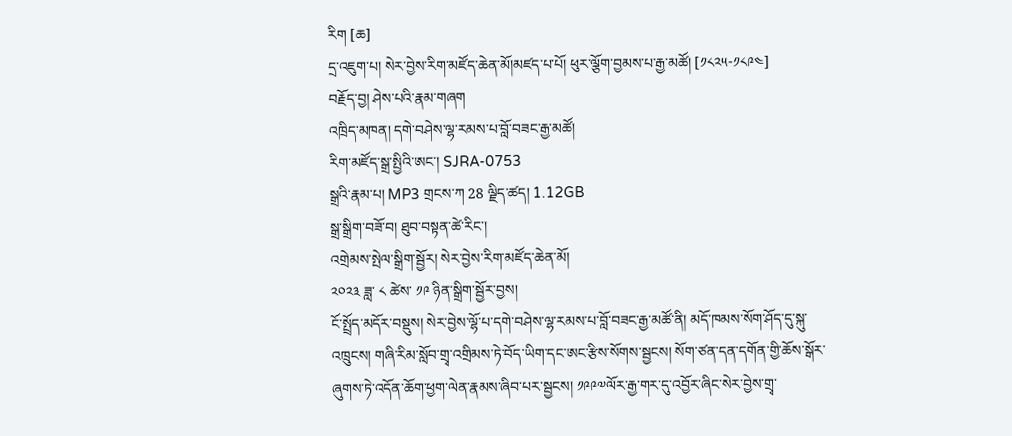རིག [ཆ]
དྲ་འཇུག་པ། སེར་བྱེས་རིག་མཛོད་ཆེན་མོ།མཛད་པ་པོ། ཕུར་ལྕོག་བྱམས་པ་རྒྱ་མཚོ། [༡༨༢༥-༡༨༩༤]
བརྗོད་བྱ། ཤེས་པའི་རྣམ་གཞག
འཁྲིད་མཁན། དགེ་བཤེས་ལྷ་རམས་པ་བློ་བཟང་རྒྱ་མཚོ།
རིག་མཛོད་སྒྲ་སྤྱིའི་ཨང་། SJRA-0753
སྒྲའི་རྣམ་པ། MP3 གྲངས་ཀ 28 ལྗིད་ཚད། 1.12GB
སྒྲ་སྒྲིག་བཟོ་བ། ཐུབ་བསྟན་ཚེ་རིང་།
འགྲེམས་སྤེལ་སྒྲིག་སྦྱོར། སེར་བྱེས་རིག་མཛོད་ཆེན་མོ།
༢༠༢༣ ཟླ་ ༨ ཚེས་ ༡༩ ཉིན་སྒྲིག་སྦྱོར་བྱས།
ངོ་སྤྲོད་མདོར་བསྡུས། སེར་བྱེས་ལྷོ་པ་དགེ་བཤེས་ལྷ་རམས་པ་བློ་བཟང་རྒྱ་མཚོ་ནི། མདོ་ཁམས་སོག་ཤོད་དུ་སྐུ་འཁྲུངས། གཞི་རིམ་སློབ་གྲྭ་འགྲིམས་ཏེ་བོད་ཡིག་དང་ཨང་རྩིས་སོགས་སྦྱངས། སོག་ཙན་དན་དགོན་གྱི་ཆོས་སྒོར་ཞུགས་ཏེ་འདོན་ཆོག་ཕྱག་ལེན་རྣམས་ཞིབ་པར་སྦྱངས། ༡༩༩༧ལོར་རྒྱ་གར་དུ་འབྱོར་ཞིང་སེར་བྱེས་གྲྭ་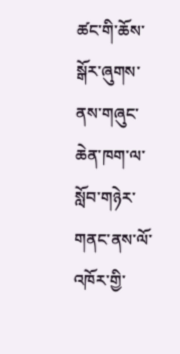ཚང་གི་ཆོས་སྒོར་ཞུགས་ནས་གཞུང་ཆེན་ཁག་ལ་སློབ་གཉེར་གནང་ནས་ལོ་འཁོར་གྱི་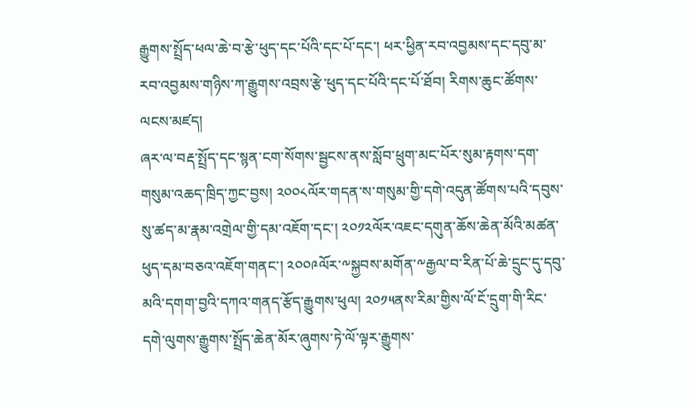རྒྱུགས་སྤྲོད་ཕལ་ཆེ་བ་རྩེ་ཕུད་དང་པོའི་དང་པོ་དང་། ཕར་ཕྱིན་རབ་འབྱམས་དང་དབུ་མ་རབ་འབྱམས་གཉིས་ཀ་རྒྱུགས་འབྲས་རྩེ་ཕུད་དང་པོའི་དང་པོ་ཐོབ། རིགས་ཆུང་ཚོགས་ལངས་མཛད།
ཞར་ལ་བརྡ་སྤྲོད་དང་སྙན་ངག་སོགས་སྦྱངས་ནས་སློབ་ཕྲུག་མང་པོར་སུམ་རྟགས་དག་གསུམ་འཆད་ཁྲིད་ཀྱང་བྱས། ༢༠༠༨ལོར་གདན་ས་གསུམ་གྱི་དགེ་འདུན་ཚོགས་པའི་དབུས་སུ་ཚད་མ་རྣམ་འགྲེལ་གྱི་དམ་འཇོག་དང་། ༢༠༡༢ལོར་འཇང་དགུན་ཆོས་ཆེན་མོའི་མཚན་ཕུད་དམ་བཅའ་འཇོག་གནང་། ༢༠༠༩ལོར་༸སྐྱབས་མགོན་༸རྒྱལ་བ་རིན་པོ་ཆེ་དྲུང་དུ་དབུ་མའི་དགག་བྱའི་དཀའ་གནད་རྩོད་རྒྱུགས་ཕུལ། ༢༠༡༥ནས་རིམ་གྱིས་ལོ་ངོ་དྲུག་གི་རིང་དགེ་ལུགས་རྒྱུགས་སྤྲོད་ཆེན་མོར་ཞུགས་ཏེ་ལོ་ལྟར་རྒྱུགས་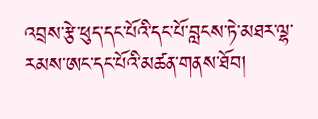འབྲས་རྩེ་ཕུད་དང་པོའི་དང་པོ་བླངས་ཏེ་མཐར་ལྷ་རམས་ཨང་དང་པོའི་མཚན་གནས་ཐོབ།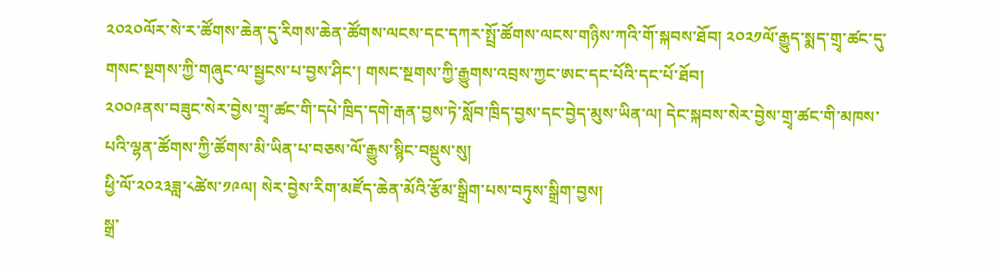༢༠༢༠ལོར་སེ་ར་ཚོགས་ཆེན་དུ་རིགས་ཆེན་ཚོགས་ལངས་དང་དཀར་སྤྲོ་ཚོགས་ལངས་གཉིས་ཀའི་གོ་སྐབས་ཐོབ། ༢༠༢༡ལོ་རྒྱུད་སྨད་གྲྭ་ཚང་དུ་གསང་སྔགས་ཀྱི་གཞུང་ལ་སྦྱངས་པ་བྱས་ཤིང་། གསང་སྔགས་ཀྱི་རྒྱུགས་འབྲས་ཀྱང་ཨང་དང་པོའི་དང་པོ་ཐོབ།
༢༠༠༩ནས་བཟུང་སེར་བྱེས་གྲྭ་ཚང་གི་དཔེ་ཁྲིད་དགེ་རྒན་བྱས་ཏེ་སློབ་ཁྲིད་བྱས་དང་བྱེད་མུས་ཡིན་ལ། དེང་སྐབས་སེར་བྱེས་གྲྭ་ཚང་གི་མཁས་པའི་ལྷན་ཚོགས་ཀྱི་ཚོགས་མི་ཡིན་པ་བཅས་ལོ་རྒྱུས་སྙིང་བསྡུས་སུ།
ཕྱི་ལོ་༢༠༢༣ཟླ་༨ཚེས་༡༩ལ། སེར་བྱེས་རིག་མཛོད་ཆེན་མོའི་རྩོམ་སྒྲིག་པས་བཏུས་སྒྲིག་བྱས།
སྒྲ་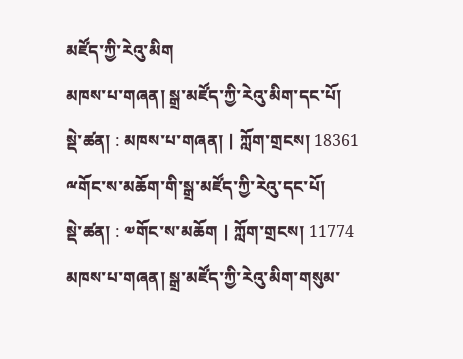མཛོད་ཀྱི་རེའུ་མིག
མཁས་པ་གཞན། སྒྲ་མཛོད་ཀྱི་རེའུ་མིག་དང་པོ།
སྡེ་ཚན། : མཁས་པ་གཞན། | ཀློག་གྲངས། 18361
ྋགོང་ས་མཆོག་གི་སྒྲ་མཛོད་ཀྱི་རེའུ་དང་པོ།
སྡེ་ཚན། : ༧གོང་ས་མཆོག | ཀློག་གྲངས། 11774
མཁས་པ་གཞན། སྒྲ་མཛོད་ཀྱི་རེའུ་མིག་གསུམ་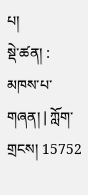པ།
སྡེ་ཚན། : མཁས་པ་གཞན། | ཀློག་གྲངས། 15752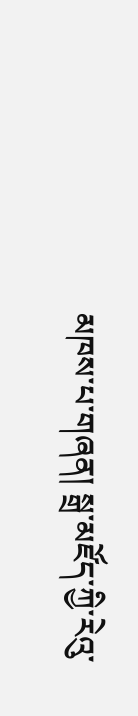མཁས་པ་གཞན། སྒྲ་མཛོད་ཀྱི་རེའུ་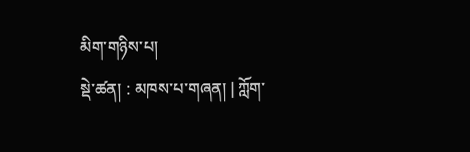མིག་གཉིས་པ།
སྡེ་ཚན། : མཁས་པ་གཞན། | ཀློག་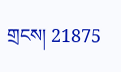གྲངས། 21875